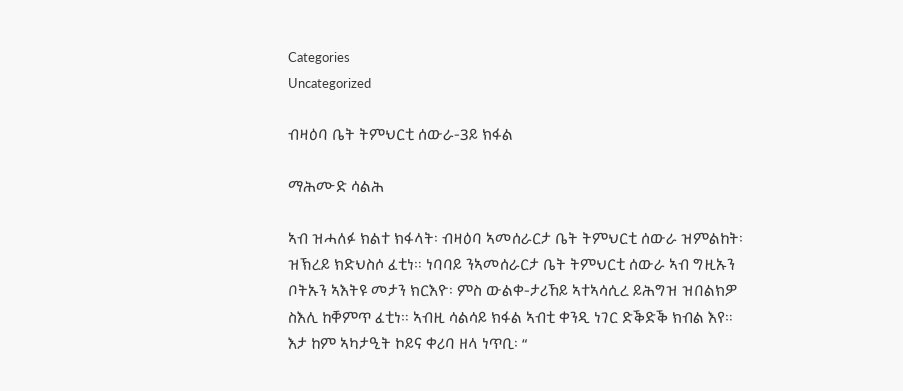Categories
Uncategorized

ብዛዕባ ቤት ትምህርቲ ሰውራ-3ይ ክፋል

ማሕሙድ ሳልሕ

ኣብ ዝሓለፉ ክልተ ክፋላት፡ ብዛዕባ ኣመሰራርታ ቤት ትምህርቲ ሰውራ ዝምልከት፡ ዝኽረይ ክድህስሶ ፈቲነ። ነባባይ ንኣመሰራርታ ቤት ትምህርቲ ሰውራ ኣብ ግዚኡን ቦትኡን ኣእትዩ መታን ክርእዮ፡ ምስ ውልቀ-ታሪኸይ ኣተኣሳሲረ ይሕግዝ ዝበልክዎ ስእሊ ከቐምጥ ፈቲነ። ኣብዚ ሳልሳይ ክፋል ኣብቲ ቀንዲ ነገር ድቕድቕ ክብል እየ። እታ ከም ኣካታዒት ኮይና ቀሪባ ዘላ ነጥቢ፡ “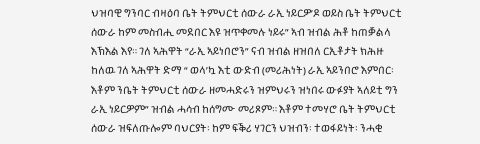ህዝባዊ ግንባር ብዛዕባ ቤት ትምህርቲ ሰውራ ራኢ ነይርዎ’ዶ ወይስ ቤት ትምህርቲ ሰውራ ከም መስብሒ መደበር እዩ ዝጥቀመሉ ነይሩ” ኣብ ዝብል ሕቶ ከጠቓልላ እኽእል እየ። ገለ ኣሕዋት “ራኢ ኣይነበሮን” ናብ ዝብል ዘዝበለ ርኢቶታት ክሕዙ ከለዉ ገለ ኣሕዋት ድማ “ ወላ’ኳ እቲ ውድብ (መሪሕነት) ራኢ ኣይንበሮ እምበር፡ እቶም ንቤት ትምህርቲ ሰውራ ዘመሓድሩን ዝምህሩን ዝነበሩ ውፉያት ኣለይቲ ግን ራኢ ነይርዎም” ዝብል ሓሳብ ከሰግሙ መሪጾም። እቶም ተመሃሮ ቤት ትምህርቲ ሰውራ ዝፍለጡሎም ባህርያት፡ ከም ፍቕሪ ሃገርን ህዝብን፡ ተወፋይነት፡ ንሓቂ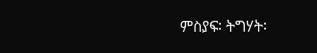ምስያፍ፡ ትግሃት፡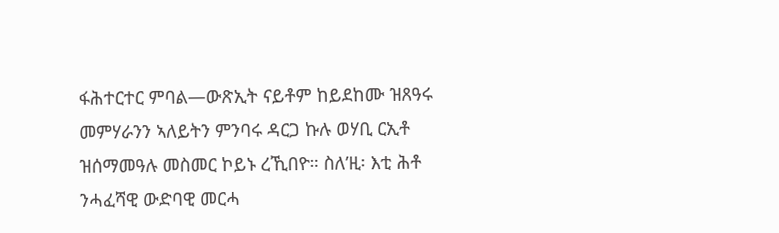ፋሕተርተር ምባል—ውጽኢት ናይቶም ከይደከሙ ዝጸዓሩ መምሃራንን ኣለይትን ምንባሩ ዳርጋ ኩሉ ወሃቢ ርኢቶ ዝሰማመዓሉ መስመር ኮይኑ ረኺበዮ። ስለ’ዚ፡ እቲ ሕቶ ንሓፈሻዊ ውድባዊ መርሓ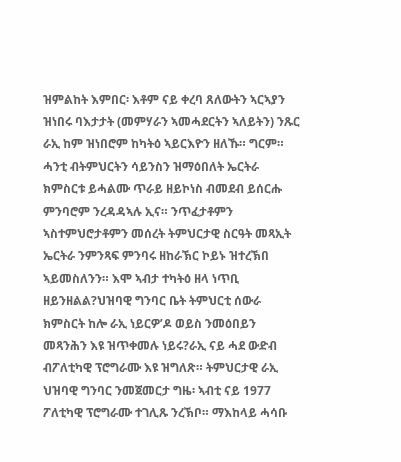ዝምልከት እምበር፡ እቶም ናይ ቀረባ ጸለውትን ኣርኣያን ዝነበሩ ባእታታት (መምሃራን ኣመሓደርትን ኣለይትን) ንጹር ራኢ ከም ዝነበሮም ከካትዕ ኣይርእዮን ዘለኹ። ግርም። ሓንቲ ብትምህርትን ሳይንስን ዝማዕበለት ኤርትራ ክምስርቱ ይሓልሙ ጥራይ ዘይኮነስ ብመደብ ይሰርሑ ምንባሮም ንረዳዳኣሉ ኢና። ንጥፈታቶምን ኣስተምህሮታቶምን መሰረት ትምህርታዊ ስርዓት መጻኢት ኤርትራ ንምንጻፍ ምንባሩ ዘከራኽር ኮይኑ ዝተረኽበ ኣይመስለንን። እሞ ኣብታ ተካትዕ ዘላ ነጥቢ ዘይንዘልል?ህዝባዊ ግንባር ቤት ትምህርቲ ሰውራ ክምስርት ከሎ ራኢ ነይርዎ’ዶ ወይስ ንመዕበይን መጻንሕን እዩ ዝጥቀመሉ ነይሩ?ራኢ ናይ ሓደ ውድብ ብፖለቲካዊ ፕሮግራሙ እዩ ዝግለጽ። ትምህርታዊ ራኢ ህዝባዊ ግንባር ንመጀመርታ ግዜ፡ ኣብቲ ናይ 1977 ፖለቲካዊ ፕሮግራሙ ተገሊጹ ንረኽቦ። ማእከላይ ሓሳቡ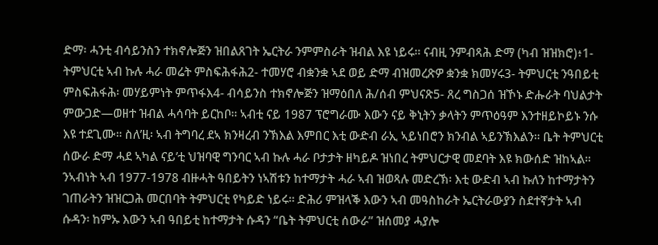ድማ፡ ሓንቲ ብሳይንስን ተክኖሎጅን ዝበልጸገት ኤርትራ ንምምስራት ዝብል እዩ ነይሩ። ናብዚ ንምብጻሕ ድማ (ካብ ዝዝክሮ)፥1- ትምህርቲ ኣብ ኩሉ ሓራ መሬት ምስፍሕፋሕ2- ተመሃሮ ብቋንቋ ኣደ ወይ ድማ ብዝመረጽዎ ቋንቋ ክመሃሩ3- ትምህርቲ ንዓበይቲ ምስፍሕፋሕ፡ መሃይምነት ምጥፋእ4- ብሳይንስ ተክኖሎጅን ዝማዕበለ ሕ/ሰብ ምህናጽ5- ጸረ ግስጋሰ ዝኾኑ ድሑራት ባህልታት ምውጋድ—ወዘተ ዝብል ሓሳባት ይርከቦ። ኣብቲ ናይ 1987 ፕሮግራሙ እውን ናይ ቅኒትን ቃላትን ምጥዕዓም እንተዘይኮይኑ ንሱ እዩ ተደጊሙ። ስለ’ዚ፡ ኣብ ትግባረ ደኣ ክንዛረብ ንኽእል እምበር እቲ ውድብ ራኢ ኣይነበሮን ክንብል ኣይንኽእልን። ቤት ትምህርቲ ሰውራ ድማ ሓደ ኣካል ናይ’ቲ ህዝባዊ ግንባር ኣብ ኩሉ ሓራ ቦታታት ዘካይዶ ዝነበረ ትምህርታዊ መደባት እዩ ክውሰድ ዝከኣል። ንኣብነት ኣብ 1977-1978 ብዙሓት ዓበይትን ነኣሽቱን ከተማታት ሓራ ኣብ ዝወጻሉ መድረኽ፡ እቲ ውድብ ኣብ ኩለን ከተማታትን ገጠራትን ዝዝርጋሕ መርበባት ትምህርቲ የካይድ ነይሩ። ድሕሪ ምዝላቕ እውን ኣብ መዓስከራት ኤርትራውያን ስደተኛታት ኣብ ሱዳን፡ ከምኡ እውን ኣብ ዓበይቲ ከተማታት ሱዳን “ቤት ትምህርቲ ሰውራ” ዝሰመያ ሓያሎ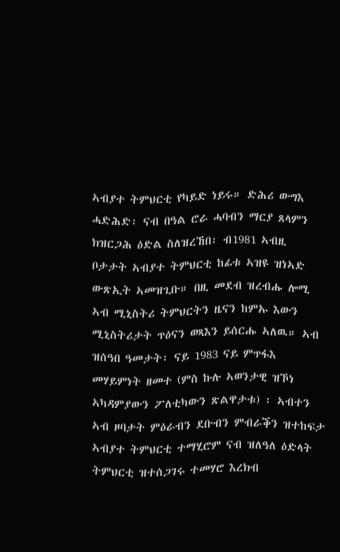ኣብያተ ትምህርቲ የካይድ ነይሩ። ድሕሪ ውግእ ሓድሕድ፡ ናብ በዓል ሮራ ሓባብን ማርያ ጸላምን ክዝርጋሕ ዕድል ስለዝረኸበ፡ ብ1981 ኣብዚ ቦታታት ኣብያተ ትምህርቲ ከፊቱ ኣዝዩ ዝነኣድ ውጽኢት ኣመዝጊቡ። በዚ መደብ ዝረብሑ ሎሚ ኣብ ሚኒስትሪ ትምህርትን ዜናን ከምኡ እውን ሚኒስትሪታት ጥዕናን ወጻእን ይሰርሑ ኣለዉ። ኣብ ዝሰዓበ ዓመታት፡ ናይ 1983 ናይ ምጥፋእ መሃይምነት ዘመተ (ምስ ኩሉ ኣወንታዊ ዝኾነ ኣካዳምያውን ፖለቲካውን ጽልዋታቱ) ፡ ኣብተን ኣብ ዞባታት ምዕራብን ደቡብን ምብራቕን ዝተከፍታ ኣብያተ ትምህርቲ ተማሂሮም ናብ ዝለዓለ ዕድላት ትምህርቲ ዝተሰጋገሩ ተመሃሮ እረክብ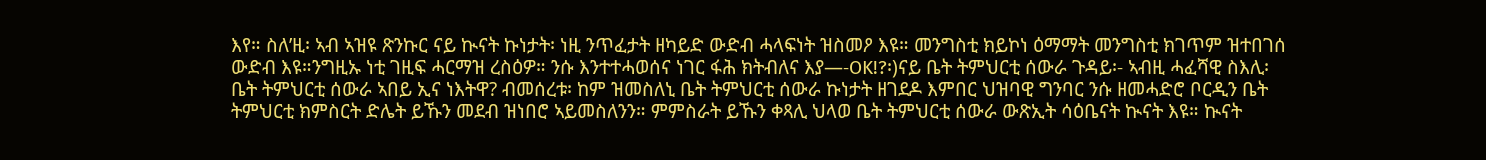እየ። ስለ’ዚ፡ ኣብ ኣዝዩ ጽንኩር ናይ ኲናት ኩነታት፡ ነዚ ንጥፈታት ዘካይድ ውድብ ሓላፍነት ዝስመዖ እዩ። መንግስቲ ክይኮነ ዕማማት መንግስቲ ክገጥም ዝተበገሰ ውድብ እዩ።ንግዚኡ ነቲ ገዚፍ ሓርማዝ ረስዕዎ። ንሱ እንተተሓወሰና ነገር ፋሕ ክትብለና እያ—-OK!?፡)ናይ ቤት ትምህርቲ ሰውራ ጉዳይ፡- ኣብዚ ሓፈሻዊ ስእሊ፡ ቤት ትምህርቲ ሰውራ ኣበይ ኢና ነእትዋ? ብመሰረቱ፡ ከም ዝመስለኒ ቤት ትምህርቲ ሰውራ ኩነታት ዘገደዶ እምበር ህዝባዊ ግንባር ንሱ ዘመሓድሮ ቦርዲን ቤት ትምህርቲ ክምስርት ድሌት ይኹን መደብ ዝነበሮ ኣይመስለንን። ምምስራት ይኹን ቀጻሊ ህላወ ቤት ትምህርቲ ሰውራ ውጽኢት ሳዕቤናት ኲናት እዩ። ኲናት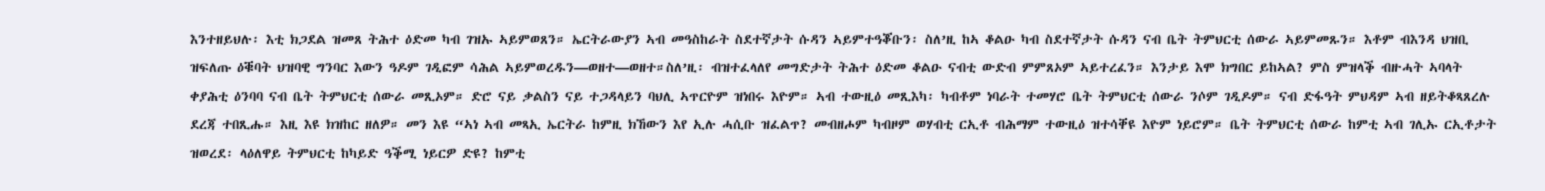እንተዘይህሉ፡ እቲ ክጋደል ዝመጸ ትሕተ ዕድመ ካብ ገዝኡ ኣይምወጸን። ኤርትራውያን ኣብ መዓስከራት ስደተኛታት ሱዳን ኣይምተዓቖቡን፡ ስለ’ዚ ከኣ ቆልዑ ካብ ስደተኛታት ሱዳን ናብ ቤት ትምህርቲ ሰውራ ኣይምመጹን። እቶም ብእንዳ ህዝቢ ዝፍለጡ ዕቑባት ህዝባዊ ግንባር እውን ዓዶም ገዲፎም ሳሕል ኣይምወረዱን—ወዘተ—ወዘተ።ስለ’ዚ፡ ብዝተፈላለየ መግድታት ትሕተ ዕድመ ቆልዑ ናብቲ ውድብ ምምጸኦም ኣይተረፈን። እንታይ እሞ ክግበር ይከኣል? ምስ ምዝላቕ ብዙሓት ኣባላት ቀያሕቲ ዕንባባ ናብ ቤት ትምህርቲ ሰውራ መጺኦም። ድሮ ናይ ቃልስን ናይ ተጋዳላይን ባህሊ ኣጥርዮም ዝነበሩ እዮም። ኣብ ተውዚዕ መጺእካ፡ ካብቶም ነባራት ተመሃሮ ቤት ትምህርቲ ሰውራ ንሶም ገዲዶም። ናብ ድፋዓት ምህዳም ኣብ ዘይትቆጻጸረሉ ደረጃ ተበጺሑ። እዚ እዩ ክዝከር ዘለዎ። መን እዩ “ኣነ ኣብ መጻኢ ኤርትራ ከምዚ ክኸውን እየ ኢሉ ሓሲቡ ዝፈልጥ? መብዘሖም ካብዞም ወሃብቲ ርኢቶ ብሕማም ተውዚዕ ዝተሳቐዩ እዮም ነይሮም። ቤት ትምህርቲ ሰውራ ከምቲ ኣብ ገሊኡ ርኢቶታት ዝወረደ፡ ላዕለዋይ ትምህርቲ ከካይድ ዓቕሚ ነይርዎ ድዩ? ከምቲ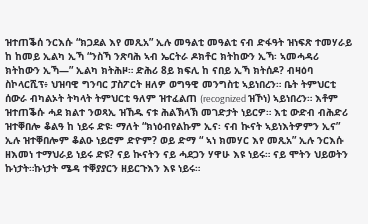ዝተጠቕሰ ንርእሱ “ክጋደል እየ መጺአ” ኢሉ መዓልቲ መዓልቲ ናብ ድፋዓት ዝነፍጽ ተመሃራይ ከ ከመይ ኢልካ ኢኻ “ንስኻ ንጽባሕ ኣብ ኤርትራ ዶክቶር ክትከውን ኢኻ፡ ኣመሓዳሪ ክትከውን ኢኻ—” ኢልካ ክትሕዞ። ድሕሪ 8ይ ክፍሊ ከ ናበይ ኢኻ ክትሰዶ? ብዛዕባ ስኮላርሺፕ፥ ህዝባዊ ግንባር ፓስፖርት ዘለዎ ወግዓዊ መንግስቲ ኣይነበረን። ቤት ትምህርቲ ሰውራ ብካልኦት ትካላት ትምህርቲ ዓለም ዝተፈልጠ (recognized ዝኾነ) ኣይነበረን። እቶም ዝተጠቕሱ ሓደ ክልተ ንወጻኢ ዝኸዱ ናቱ ሕልኽላኽ መገድታት ነይርዎ። እቲ ውድብ ብሕድሪ ዝተቐበሎ ቆልዓ ከ ነይሩ ድዩ፡ ማለት “ክነዕብየልኩም ኢና፡ ናብ ኲናት ኣይነእትዎምን ኢና” ኢሉ ዝተቐበሎም ቆልዑ ነይሮም ድዮም? ወይ ድማ “ ኣነ ክመሃር እየ መጺአ” ኢሉ ንርእሱ ዘእመነ ተማህራይ ነይሩ ድዩ? ናይ ኲናትን ናይ ሓደጋን ሃዋሁ እዩ ነይሩ። ናይ ሞትን ህይወትን ኩነታት።ኩነታት ሜዳ ተቐያያርን ዘይርጉእን እዩ ነይሩ።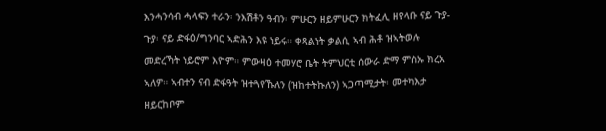እንሓንሳብ ሓላፍን ተራን፡ ንእሽቶን ዓብን፡ ምሁርን ዘይምሁርን ክትፈሊ ዘየላቡ ናይ ጉያ- ጉያ፡ ናይ ድፋዕ/ግንባር ኣድሕን እዩ ነይሩ። ቀጻልነት ቃልሲ ኣብ ሕቶ ዝኣትወሉ መድረኻት ነይሮም እዮም። ምውዛዕ ተመሃሮ ቤት ትምህርቲ ሰውራ ድማ ምስኡ ክረአ ኣለዎ። ኣብተን ናብ ድፋዓት ዝተጓየኹለን (ዝከተትኩለን) ኣጋጣሚታት፡ መተካእታ ዘይርከቦም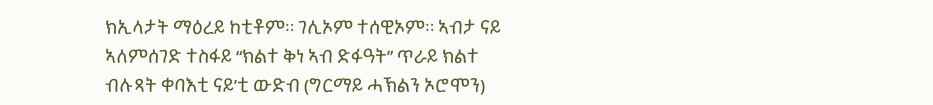ክኢላታት ማዕረይ ከቲቶም። ገሊኦም ተሰዊኦም። ኣብታ ናይ ኣለምሰገድ ተስፋይ “ክልተ ቅነ ኣብ ድፋዓት” ጥራይ ክልተ ብሉጻት ቀባእቲ ናይ’ቲ ውድብ (ግርማይ ሓኽልን ኦሮሞን)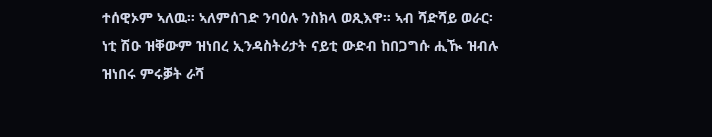ተሰዊኦም ኣለዉ። ኣለምሰገድ ንባዕሉ ንስክላ ወጺእዋ። ኣብ ሻድሻይ ወራር፡ ነቲ ሽዑ ዝቐውም ዝነበረ ኢንዳስትሪታት ናይቲ ውድብ ከበጋግሱ ሒዂ ዝብሉ ዝነበሩ ምሩቓት ራሻ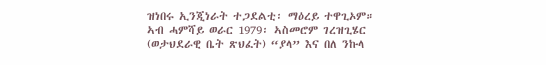ዝነበሩ ኢንጂነራት ተጋደልቲ፡ ማዕረይ ተዋጊኦም። ኣብ ሓምሻይ ወራር 1979፡ ኣስመሮም ገረዝጊሄር (ወታህደራዊ ቤት ጽህፈት) “ያላ” እና በለ ንኩላ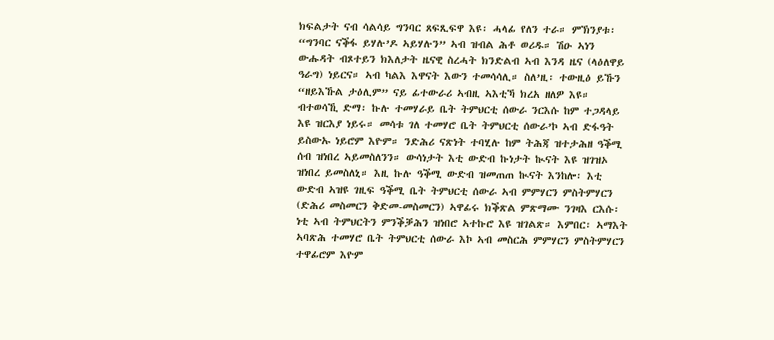ክፍልታት ናብ ሳልሳይ ግንባር ጸፍጺፍዋ እዩ፡ ሓላፊ የለን ተራ። ምኽንያቱ፡ “ግንባር ናቕፋ ይሃሉ’ዶ ኣይሃሉን” ኣብ ዝብል ሕቶ ወሪዱ። ሽዑ ኣነን ውሑዳት ብጾተይን ክእለታት ዜናዊ ስረሓት ክንድልብ ኣብ እንዳ ዜና (ላዕለዋይ ዓራግ) ነይርና። ኣብ ካልእ እዋናት እውን ተመሳሳሊ። ስለ’ዚ፡ ተውዚዕ ይኹን “ዘይእኹል ታዕሊም” ናይ ፊተውራሪ ኣብዚ ኣእቲኻ ክረአ ዘለዎ እዩ። ብተወሳኺ ድማ፡ ኩሉ ተመሃራይ ቤት ትምህርቲ ሰውራ ንርእሱ ከም ተጋዳላይ እዩ ዝርእያ ነይሩ። መሳቱ ገለ ተመሃሮ ቤት ትምህርቲ ሰውራ’ኮ ኣብ ድፋዓት ይስውኡ ነይሮም እዮም። ንድሕሪ ናጽነት ተባሂሉ ከም ትሕጃ ዝተታሕዘ ዓቕሚ ሰብ ዝነበረ ኣይመስለንን። ውሳነታት እቲ ውድብ ኩነታት ኲናት እዩ ዝገዝኦ ዝነበረ ይመስለኒ። እዚ ኩሉ ዓቕሚ ውድብ ዝመጠጠ ኲናት እንከሎ፡ እቲ ውድብ ኣዝዩ ገዚፍ ዓቕሚ ቤት ትምህርቲ ሰውራ ኣብ ምምሃርን ምስትምሃርን (ድሕሪ መስመርን ቅድመ-መስመርን) ኣዋፊሩ ክቕጽል ምጽማሙ ንገዛእ ርእሱ፡ ነቲ ኣብ ትምህርትን ምንቕቓሕን ዝነበሮ ኣተኩሮ እዩ ዝገልጽ። እምበር፡ ኣማእት ኣባጽሕ ተመሃሮ ቤት ትምህርቲ ሰውራ እኮ ኣብ መስርሕ ምምሃርን ምስትምሃርን ተዋፊሮም እዮም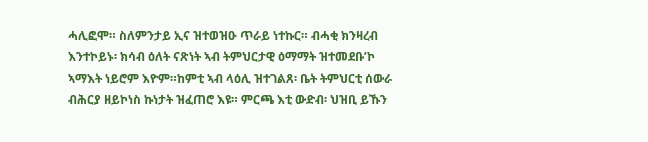ሓሊፎሞ። ስለምንታይ ኢና ዝተወዝዑ ጥራይ ነተኩር። ብሓቂ ክንዛረብ እንተኮይኑ፡ ክሳብ ዕለት ናጽነት ኣብ ትምህርታዊ ዕማማት ዝተመደቡ’ኮ ኣማእት ነይሮም እዮም።ከምቲ ኣብ ላዕሊ ዝተገልጸ፡ ቤት ትምህርቲ ሰውራ ብሕርያ ዘይኮነስ ኩነታት ዝፈጠሮ እዩ። ምርጫ እቲ ውድብ፡ ህዝቢ ይኹን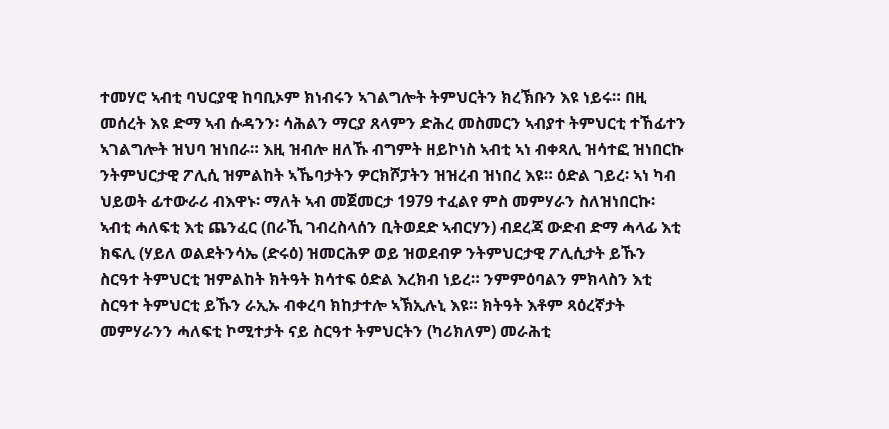ተመሃሮ ኣብቲ ባህርያዊ ከባቢኦም ክነብሩን ኣገልግሎት ትምህርትን ክረኽቡን እዩ ነይሩ። በዚ መሰረት እዩ ድማ ኣብ ሱዳንን፡ ሳሕልን ማርያ ጸላምን ድሕረ መስመርን ኣብያተ ትምህርቲ ተኸፊተን ኣገልግሎት ዝህባ ዝነበራ። እዚ ዝብሎ ዘለኹ ብግምት ዘይኮነስ ኣብቲ ኣነ ብቀጻሊ ዝሳተፎ ዝነበርኩ ንትምህርታዊ ፖሊሲ ዝምልከት ኣኼባታትን ዎርክሾፓትን ዝዝረብ ዝነበረ እዩ። ዕድል ገይረ፡ ኣነ ካብ ህይወት ፊተውራሪ ብእዋኑ፡ ማለት ኣብ መጀመርታ 1979 ተፈልየ ምስ መምሃራን ስለዝነበርኩ፡ ኣብቲ ሓለፍቲ እቲ ጨንፈር (በራኺ ገብረስላሰን ቢትወደድ ኣብርሃን) ብደረጃ ውድብ ድማ ሓላፊ እቲ ክፍሊ (ሃይለ ወልደትንሳኤ (ድሩዕ) ዝመርሕዎ ወይ ዝወደብዎ ንትምህርታዊ ፖሊሲታት ይኹን ስርዓተ ትምህርቲ ዝምልከት ክትዓት ክሳተፍ ዕድል እረክብ ነይረ። ንምምዕባልን ምክላስን እቲ ስርዓተ ትምህርቲ ይኹን ራኢኡ ብቀረባ ክከታተሎ ኣኽኢሉኒ እዩ። ክትዓት እቶም ጻዕረኛታት መምሃራንን ሓለፍቲ ኮሚተታት ናይ ስርዓተ ትምህርትን (ካሪክለም) መራሕቲ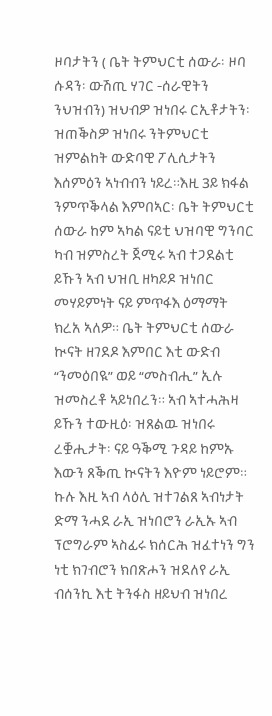ዞባታትን ( ቤት ትምህርቲ ሰውራ፡ ዞባ ሱዳን፡ ውሽጢ ሃገር -ሰራዊትን ንህዝብን) ዝህብዎ ዝነበሩ ርኢቶታትን፡ ዝጠቕስዎ ዝነበሩ ንትምህርቲ ዝምልከት ውድባዊ ፖሊሲታትን እሰምዕን ኣነብብን ነይረ።እዚ 3ይ ክፋል ንምጥቕላል እምበኣር፡ ቤት ትምህርቲ ሰውራ ከም ኣካል ናይቲ ህዝባዊ ግንባር ካብ ዝምስረት ጀሚሩ ኣብ ተጋደልቲ ይኹን ኣብ ህዝቢ ዘካይዶ ዝነበር መሃይምነት ናይ ምጥፋእ ዕማማት ክረአ ኣለዎ። ቤት ትምህርቲ ሰውራ ኲናት ዘገደዶ እምበር እቲ ውድብ “ንመዕበዪ” ወይ “መስብሒ” ኢሉ ዝመስረቶ ኣይነበረን። ኣብ ኣተሓሕዛ ይኹን ተውዚዕ፡ ዝጸልዉ ዝነበሩ ረቛሒታት፡ ናይ ዓቕሚ ጉዳይ ከምኡ እውን ጸቕጢ ኲናትን እዮም ነይሮም። ኩሉ እዚ ኣብ ላዕሊ ዝተገልጸ ኣብነታት ድማ ንሓደ ራኢ ዝነበሮን ራኢኡ ኣብ ፕሮግራም ኣስፊሩ ክሰርሕ ዝፈተነን ግን ነቲ ክገብሮን ክበጽሖን ዝደለየ ራኢ ብሰንኪ እቲ ትንፋስ ዘይህብ ዝነበረ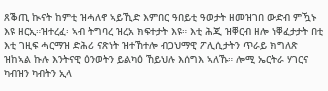ጸቕጢ ኲናት ከምቲ ዝሓለኖ ኣይኺድ እምበር ዓበይቲ ዓወታት ዘመዝገበ ውድብ ምዃኑ እዩ ዘርኢ።ዝተረፈ፡ ኣብ ትግባረ ዝረአ ክፍተታት እዩ። እቲ ሕጂ ዝቐርብ ዘሎ ነቐፈታታት በቲ እቲ ገዚፍ ሓርማዝ ድሕሪ ናጽነት ዝተኸተሎ ብጋህማዊ ፖሊሲታትን ጥራይ ክግለጽ ዝከኣል ኩሉ እንትናዊ ዕንወትን ይልካዕ ኸይህሉ እሰግእ ኣለኹ። ሎሚ ኤርትራ ሃገርና ካብዝን ካብትን ኢላ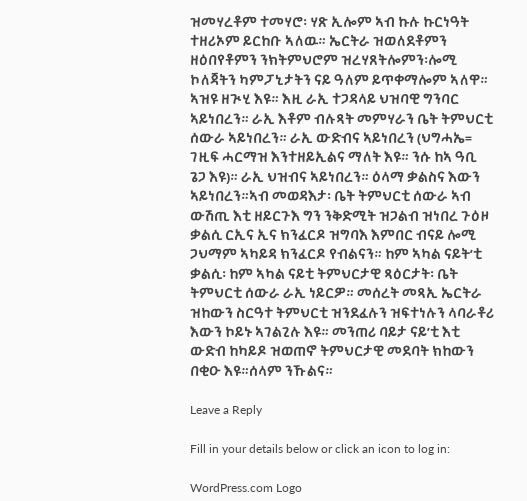ዝመሃረቶም ተመሃሮ፡ ሃጽ ኢሎም ኣብ ኩሉ ኩርነዓት ተዘሪኦም ይርከቡ ኣለዉ። ኤርትራ ዝወለደቶምን ዘዕበየቶምን ንክትምህሮም ዝረሃጸትሎምን፡ሎሚ ኮለጃትን ካምፓኒታትን ናይ ዓለም ይጥቀማሎም ኣለዋ። ኣዝዩ ዘጒሂ እዩ። እዚ ራኢ ተጋዳላይ ህዝባዊ ግንባር ኣይነበረን። ራኢ እቶም ብሉጻት መምሃራን ቤት ትምህርቲ ሰውራ ኣይነበረን። ራኢ ውድብና ኣይነበረን (ህግሓኤ= ገዚፍ ሓርማዝ እንተዘይኢልና ማለት እዩ። ንሱ ከኣ ዓቢ ጌጋ እዩ)። ራኢ ህዝብና ኣይነበረን። ዕላማ ቃልስና እውን ኣይነበረን።ኣብ መወዳእታ፡ ቤት ትምህርቲ ሰውራ ኣብ ውሽጢ እቲ ዘይርጉእ ግን ንቅድሚት ዝጋልብ ዝነበረ ጉዕዞ ቃልሲ ርኢና ኢና ክንፈርዶ ዝግባእ እምበር ብናይ ሎሚ ጋህማም ኣካይዳ ክንፈርዶ የብልናን። ከም ኣካል ናይት’ቲ ቃልሲ፡ ከም ኣካል ናይቲ ትምህርታዊ ጻዕርታት፡ ቤት ትምህርቲ ሰውራ ራኢ ነይርዎ። መሰረት መጻኢ ኤርትራ ዝከውን ስርዓተ ትምህርቲ ዝንደፈሉን ዝፍተነሉን ላባራቶሪ እውን ኮይኑ ኣገልጊሉ እዩ። መንጠሪ ባይታ ናይ’ቲ እቲ ውድብ ከካይዶ ዝወጠኖ ትምህርታዊ መደባት ክከውን በቂዑ እዩ።ሰላም ንኹልና።

Leave a Reply

Fill in your details below or click an icon to log in:

WordPress.com Logo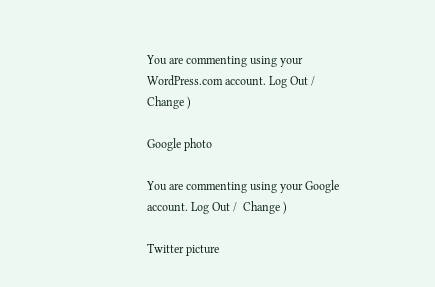You are commenting using your WordPress.com account. Log Out /  Change )

Google photo

You are commenting using your Google account. Log Out /  Change )

Twitter picture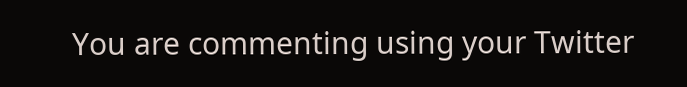You are commenting using your Twitter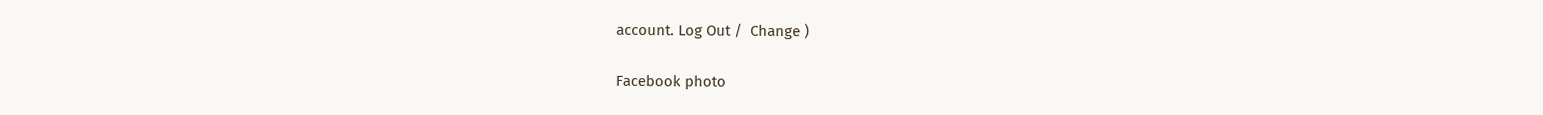account. Log Out /  Change )

Facebook photo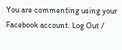You are commenting using your Facebook account. Log Out /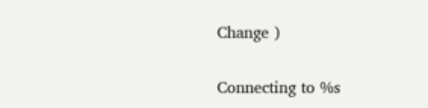Change )

Connecting to %s